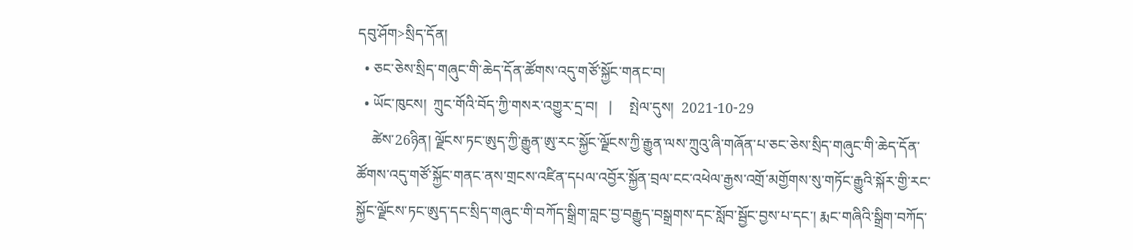དབུ་ཤོག>སྲིད་དོན།
  • ཅང་ཅེས་སྲིད་གཞུང་གི་ཆེད་དོན་ཚོགས་འདུ་གཙོ་སྐྱོང་གནང་བ།
  • ཡོང་ཁུངས།  ཀྲུང་གོའི་བོད་ཀྱི་གསར་འགྱུར་དྲ་བ།   |     སྤེལ་དུས།  2021-10-29
    ཚེས་26ཉིན། ལྗོངས་ཏང་ཨུད་ཀྱི་རྒྱུན་ཨུ་རང་སྐྱོང་ལྗོངས་ཀྱི་རྒྱུན་ལས་ཀྲུའུ་ཞི་གཞོན་པ་ཅང་ཅེས་སྲིད་གཞུང་གི་ཆེད་དོན་ཚོགས་འདུ་གཙོ་སྐྱོང་གནང་ནས་གྲངས་འཛིན་དཔལ་འབྱོར་སྐྱོན་བྲལ་ངང་འཕེལ་རྒྱས་འགྲོ་མགྱོགས་སུ་གཏོང་རྒྱུའི་སྐོར་གྱི་རང་སྐྱོང་ལྗོངས་ཏང་ཨུད་དང་སྲིད་གཞུང་གི་བཀོད་སྒྲིག་བླང་བྱ་བརྒྱུད་བསྒྲགས་དང་སློབ་སྦྱོང་བྱས་པ་དང་། རྨང་གཞིའི་སྒྲིག་བཀོད་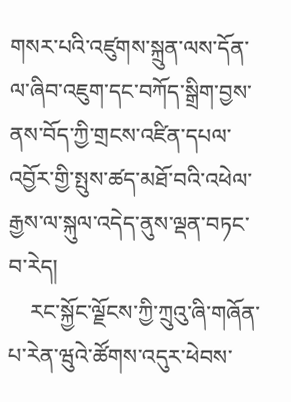གསར་པའི་འཛུགས་སྐྲུན་ལས་དོན་ལ་ཞིབ་འཇུག་དང་བཀོད་སྒྲིག་བྱས་ནས་བོད་ཀྱི་གྲངས་འཛིན་དཔལ་འབྱོར་གྱི་སྤུས་ཚད་མཐོ་བའི་འཕེལ་རྒྱས་ལ་སྐུལ་འདེད་ནུས་ལྡན་བཏང་བ་རེད།
    རང་སྐྱོང་ལྗོངས་ཀྱི་ཀྲུའུ་ཞི་གཞོན་པ་རེན་ཝུའེ་ཚོགས་འདུར་ཕེབས་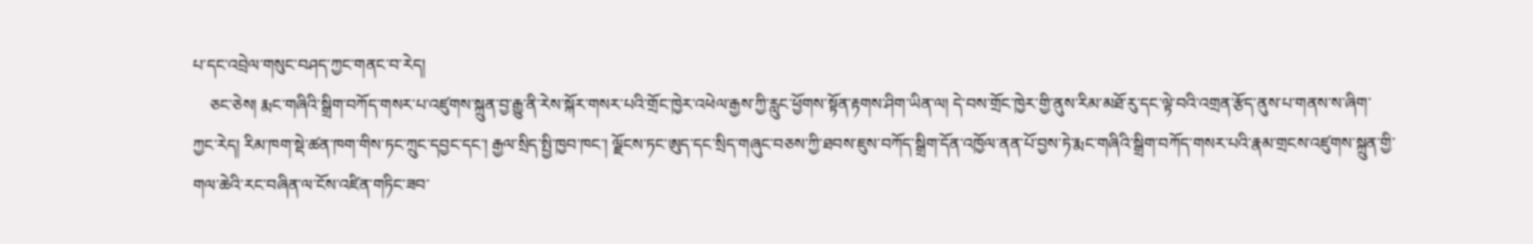པ་དང་འབྲེལ་གསུང་བཤད་ཀྱང་གནང་བ་རེད།
    ཅང་ཅེས། རྨང་གཞིའི་སྒྲིག་བཀོད་གསར་པ་འཛུགས་སྐྲུན་བྱ་རྒྱུ་ནི་རེས་སྐོར་གསར་པའི་གྲོང་ཁྱེར་འཕེལ་རྒྱས་ཀྱི་རླུང་ཕྱོགས་སྟོན་རྟགས་ཤིག་ཡིན་ལ། དེ་བས་གྲོང་ཁྱེར་གྱི་ནུས་རིམ་མཐོ་རུ་དང་ལྟེ་བའི་འགྲན་རྩོད་ནུས་པ་གནས་ས་ཞིག་ཀྱང་རེད། རིམ་ཁག་སྡེ་ཚན་ཁག་གིས་ཏང་ཀྲུང་དབྱང་དང་། རྒྱལ་སྲིད་སྤྱི་ཁྱབ་ཁང་། ལྗོངས་ཏང་ཨུད་དང་སྲིད་གཞུང་བཅས་ཀྱི་ཐབས་ཇུས་བཀོད་སྒྲིག་དོན་འཁྱོལ་ནན་པོ་བྱས་ཏེ་རྨང་གཞིའི་སྒྲིག་བཀོད་གསར་པའི་རྣམ་གྲངས་འཛུགས་སྐྲུན་གྱི་གལ་ཆེའི་རང་བཞིན་ལ་ངོས་འཛིན་གཏིང་ཟབ་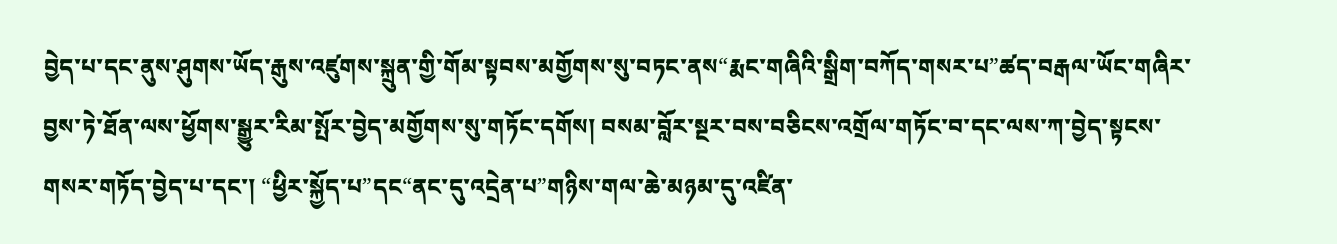བྱེད་པ་དང་ནུས་ཤུགས་ཡོད་རྒུས་འཛུགས་སྐྲུན་གྱི་གོམ་སྟབས་མགྱོགས་སུ་བཏང་ནས“རྨང་གཞིའི་སྒྲིག་བཀོད་གསར་པ”ཚད་བརྒལ་ཡོང་གཞིར་བྱས་ཏེ་ཐོན་ལས་ཕྱོགས་སྒྱུར་རིམ་སྤོར་བྱེད་མགྱོགས་སུ་གཏོང་དགོས། བསམ་བློར་སྔར་བས་བཅིངས་འགྲོལ་གཏོང་བ་དང་ལས་ཀ་བྱེད་སྟངས་གསར་གཏོད་བྱེད་པ་དང་། “ཕྱིར་སྐྱོད་པ”དང“ནང་དུ་འདྲེན་པ”གཉིས་གལ་ཆེ་མཉམ་དུ་འཛིན་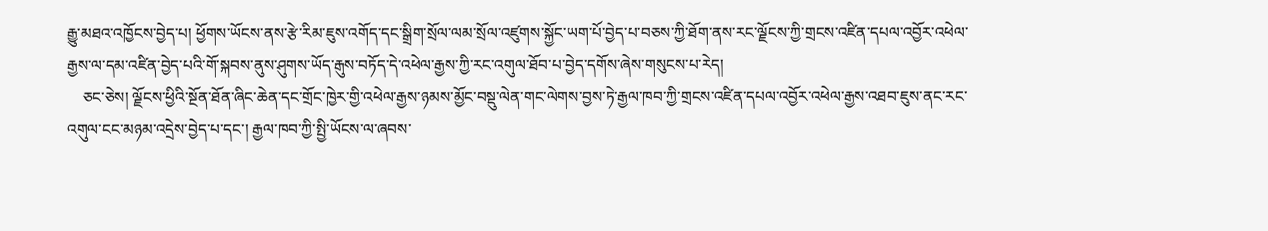རྒྱུ་མཐའ་འཁྱོངས་བྱེད་པ། ཕྱོགས་ཡོངས་ནས་རྩེ་རིམ་ཇུས་འགོད་དང་སྒྲིག་སྲོལ་ལམ་སྲོལ་འཛུགས་སྐྱོང་ཡག་པོ་བྱེད་པ་བཅས་ཀྱི་ཐོག་ནས་རང་ལྗོངས་ཀྱི་གྲངས་འཛིན་དཔལ་འབྱོར་འཕེལ་རྒྱས་ལ་དམ་འཛིན་བྱེད་པའི་གོ་སྐབས་ནུས་ཤུགས་ཡོད་རྒུས་བཏོད་དེ་འཕེལ་རྒྱས་ཀྱི་རང་འགུལ་ཐོབ་པ་བྱེད་དགོས་ཞེས་གསུངས་པ་རེད།
    ཅང་ཅེས། ལྗོངས་ཕྱིའི་སྔོན་ཐོན་ཞིང་ཆེན་དང་གྲོང་ཁྱེར་གྱི་འཕེལ་རྒྱས་ཉམས་མྱོང་བསྡུ་ལེན་གང་ལེགས་བྱས་ཏེ་རྒྱལ་ཁབ་ཀྱི་གྲངས་འཛིན་དཔལ་འབྱོར་འཕེལ་རྒྱས་འཐབ་ཇུས་ནང་རང་འགུལ་ངང་མཉམ་འདྲེས་བྱེད་པ་དང་། རྒྱལ་ཁབ་ཀྱི་སྤྱི་ཡོངས་ལ་ཞབས་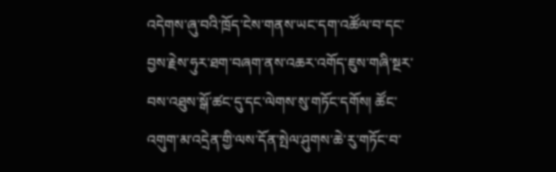འདེགས་ཞུ་བའི་ཁྲོད་ངེས་གནས་ཡང་དག་འཚོལ་བ་དང་བྱས་རྗེས་ཧུར་ཐག་བཞག་ནས་འཆར་འགོད་ཇུས་གཞི་སྔར་བས་འཐུས་སྒོ་ཚང་དུ་དང་ལེགས་སུ་གཏོང་དགོས། ཚོང་འགུག་མ་འདྲེན་གྱི་ལས་དོན་སྤེལ་ཤུགས་ཆེ་རུ་གཏོང་བ་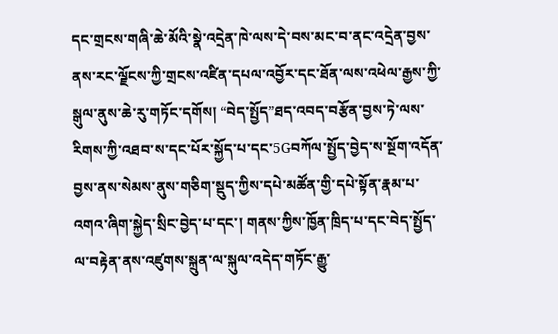དང་གྲངས་གཞི་ཆེ་མོའི་སྣེ་འདྲེན་ཁེ་ལས་དེ་བས་མང་བ་ནང་འདྲེན་བྱས་ནས་རང་ལྗོངས་ཀྱི་གྲངས་འཛིན་དཔལ་འབྱོར་དང་ཐོན་ལས་འཕེལ་རྒྱས་ཀྱི་སྒུལ་ནུས་ཆེ་རུ་གཏོང་དགོས། “བེད་སྤྱོད”ཐད་འབད་བརྩོན་བྱས་ཏེ་ལས་རིགས་ཀྱི་འཐབ་ས་དང་པོར་སྐྱོད་པ་དང་5Gབཀོལ་སྤྱོད་བྱེད་ས་སྔོག་འདོན་བྱས་ནས་སེམས་ནུས་གཅིག་སྡུད་ཀྱིས་དཔེ་མཚོན་གྱི་དཔེ་སྟོན་རྣམ་པ་འགའ་ཞིག་སྐྱེད་སྲིང་བྱེད་པ་དང་། གནས་ཀྱིས་ཁྱོན་ཁྲིད་པ་དང་བེད་སྤྱོད་ལ་བརྟེན་ནས་འཛུགས་སྐྲུན་ལ་སྐུལ་འདེད་གཏོང་རྒྱུ་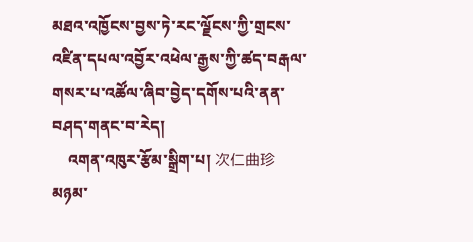མཐའ་འཁྱོངས་བྱས་ཏེ་རང་ལྗོངས་ཀྱི་གྲངས་འཛིན་དཔལ་འབྱོར་འཕེལ་རྒྱས་ཀྱི་ཚད་བརྒལ་གསར་པ་འཚོལ་ཞིབ་བྱེད་དགོས་པའི་ནན་བཤད་གནང་བ་རེད།
    འགན་འཁུར་རྩོམ་སྒྲིག་པ། 次仁曲珍
མཉམ་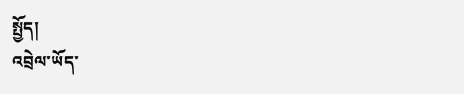སྤྱོད།
འབྲེལ་ཡོད་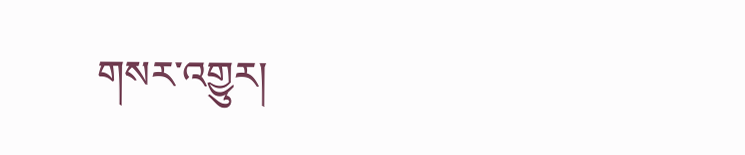གསར་འགྱུར།